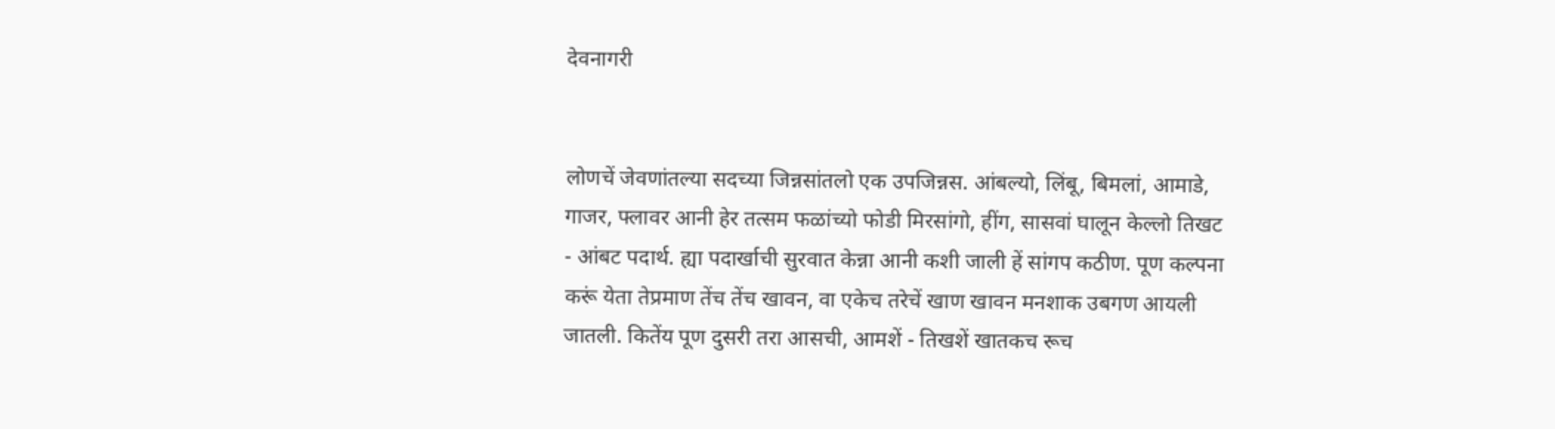देवनागरी


लोणचें जेवणांतल्या सदच्या जिन्नसांतलो एक उपजिन्नस. आंबल्यो, लिंबू, बिमलां, आमाडे, गाजर, फ्लावर आनी हेर तत्सम फळांच्यो फोडी मिरसांगो, हींग, सासवां घालून केल्लो तिखट - आंबट पदार्थ. ह्या पदार्खाची सुरवात केन्ना आनी कशी जाली हें सांगप कठीण. पूण कल्पना करूं येता तेप्रमाण तेंच तेंच खावन, वा एकेच तरेचें खाण खावन मनशाक उबगण आयली जातली. कितेंय पूण दुसरी तरा आसची, आमशें - तिखशें खातकच रूच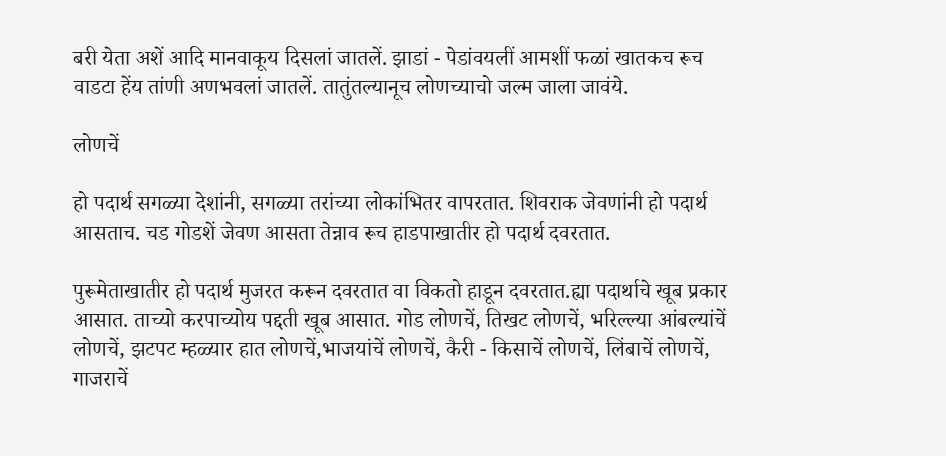बरी येता अशें आदि मानवाकूय दिसलां जातलें. झाडां - पेडांवयलीं आमशीं फळां खातकच रूच वाडटा हेंय तांणी अणभवलां जातलें. तातुंतल्यानूच लोणच्याचो जल्म जाला जावंये.

लोणचें

हो पदार्थ सगळ्या देशांनी, सगळ्या तरांच्या लोकांभितर वापरतात. शिवराक जेवणांनी हो पदार्थ आसताच. चड गोडशें जेवण आसता तेन्नाव रूच हाडपाखातीर हो पदार्थ दवरतात.

पुरूमेताखातीर हो पदार्थ मुजरत करून दवरतात वा विकतो हाडून दवरतात.ह्या पदार्थाचे खूब प्रकार आसात. ताच्यो करपाच्योय पद्दती खूब आसात. गोड लोणचें, तिखट लोणचें, भरिल्ल्या आंबल्यांचें लोणचें, झटपट म्हळ्यार हात लोणचें,भाजयांचें लोणचें, कैरी - किसाचें लोणचें, लिंबाचें लोणचें, गाजराचें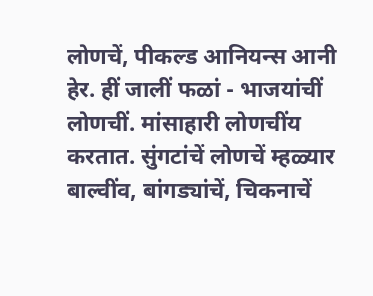लोणचें, पीकल्ड आनियन्स आनी हेर. हीं जालीं फळां - भाजयांचीं लोणचीं. मांसाहारी लोणचींय करतात. सुंगटांचें लोणचें म्हळ्यार बाल्वींव, बांगड्यांचें, चिकनाचें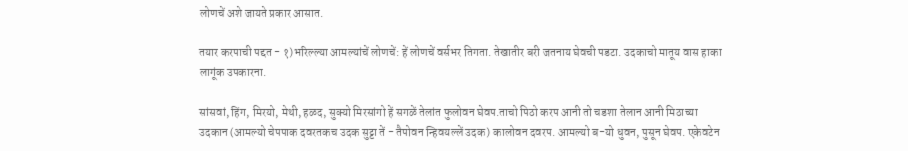लोणचें अशे जायते प्रकार आसात.

तयार करपाची पद्दत - १)भरिल्ल्या आमल्यांचें लोणचें: हें लोणचें वर्सभर तिगता. तेखातीर बरी जतनाय घेवची पडटा. उदकाचो मातूय वास हाका लागूंक उपकारना.

सांसवां, हिंग, मिरयो, मेथी, हळद, सुक्यो मिरसांगो हें सगळें तेलांत फुलोवन घेवप.ताचो पिठो करप आनी तो चडशा तेलान आनी मिठाच्या उदकान (आमल्यो चेपपाक दवरतकच उदक सुट्टा तें - तैपोवन न्हिवयल्लें उदक) कालोवन दवरप. आमल्यो ब-यो धुवन, पुसून घेवप. एकेवटेन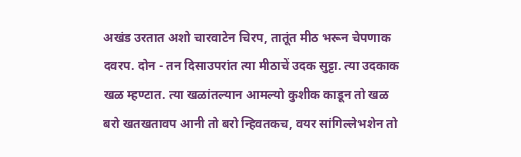अखंड उरतात अशो चारवाटेन चिरप, तातूंत मीठ भरून चेपणाक दवरप. दोन - तन दिसाउपरांत त्या मीठाचें उदक सुट्टा. त्या उदकाक खळ म्हण्टात. त्या खळांतल्यान आमल्यो कुशीक काडून तो खळ बरो खतखतावप आनी तो बरो न्हिवतकच, वयर सांगिल्लेभशेन तो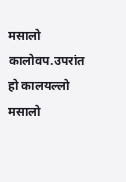मसालो कालोवप.उपरांत हो कालयल्लो मसालो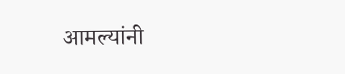आमल्यांनी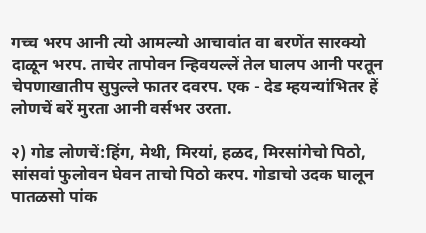गच्च भरप आनी त्यो आमल्यो आचावांत वा बरणेंत सारक्यो दाळून भरप. ताचेर तापोवन न्हिवयल्लें तेल घालप आनी परतून चेपणाखातीप सुपुल्ले फातर दवरप. एक - देड म्हयन्यांभितर हें लोणचें बरें मुरता आनी वर्सभर उरता.

२) गोड लोणचें:हिंग, मेथी, मिरयां, हळद, मिरसांगेचो पिठो, सांसवां फुलोवन घेवन ताचो पिठो करप. गोडाचो उदक घालून पातळसो पांक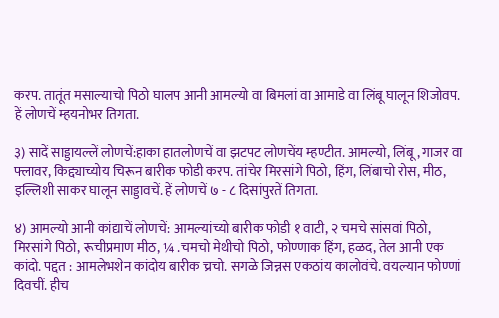करप. तातूंत मसाल्याचो पिठो घालप आनी आमल्यो वा बिमलां वा आमाडे वा लिंबू घालून शिजोवप. हें लोणचें म्हयनोभर तिगता.

३) सादें साड्डायल्लें लोणचें:हाका हातलोणचें वा झटपट लोणचेंय म्हण्टीत. आमल्यो, लिंबू, गाजर वा फ्लावर, किद्द्याच्योय चिरून बारीक फोडी करप. तांचेर मिरसांगे पिठो, हिंग, लिंबाचो रोस, मीठ, इल्लिशी साकर घालून साड्डावचें. हें लोणचें ७ - ८ दिसांपुरतें तिगता.

४) आमल्यो आनी कांद्याचें लोणचें: आमल्यांच्यो बारीक फोडी १ वाटी, २ चमचे सांसवां पिठो, मिरसांगे पिठो, रूचीप्रमाण मीठ, ¼ .चमचो मेथीचो पिठो, फोण्णाक हिंग, हळद, तेल आनी एक कांदो. पद्दत : आमलेभशेन कांदोय बारीक च्रचो. सगळे जिन्नस एकठांय कालोवंचे. वयल्यान फोण्णां दिवचीं. हीच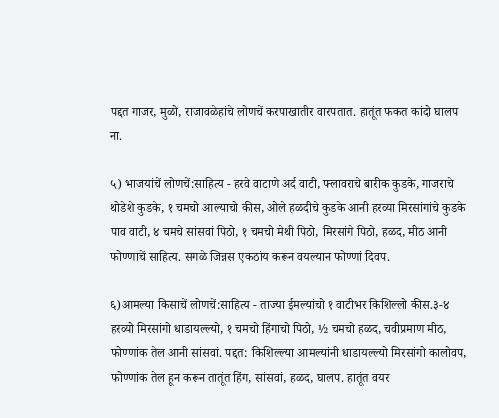पद्दत गाजर, मुळो, राजावळेहांचे लोणचें करपाखातीर वारपतात. हातूंत फकत कांदो घालप ना.

५) भाजयांचें लोणचें:साहित्य - हरवे वाटाणे अर्द वाटी, फ्लावराचे बारीक कुडके, गाजराचे थोडेशे कुडके, १ चमचो आल्याचो कीस, ओले हळदीचे कुडके आनी हरव्या मिरसांगांचे कुडके पाव वाटी, ४ चमचे सांसवां पिठो, १ चमचो मेथी पिठो, मिरसांगे पिठो, हळद, मीठ आनी फोण्णाचें साहित्य. सगळे जिन्नस एकठांय करून वयल्यान फोण्णां दिवप.

६)आमल्या किसाचें लोणचें:साहित्य - ताज्या ईमल्यांचो १ वाटीभर किशिल्लो कीस.३-४ हरव्यो मिरसांगो धाडायल्ल्यो, १ चमचो हिंगाचो पिठो, ½ चमचो हळद, चवीप्रमाण मीठ, फोण्णांक तेल आनी सांसवां. पद्दत: किशिल्ल्या आमल्यांनी धाडायल्ल्यो मिरसांगो कालोवप, फोण्णांक तेल हून करून तातूंत हिंग, सांसवां, हळद, घालप. हातूंत वयर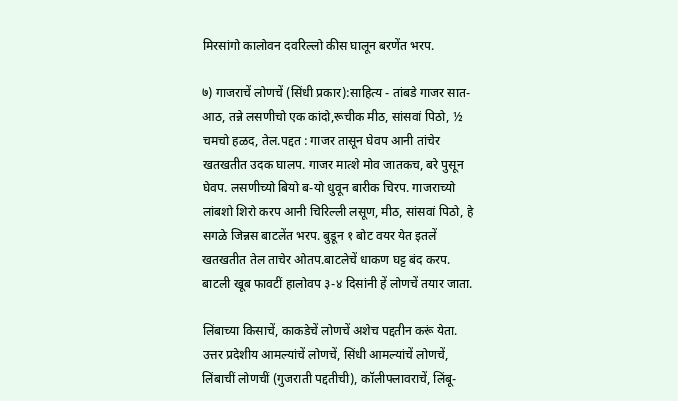मिरसांगो कालोवन दवरिल्लो कीस घालून बरणेंत भरप.

७) गाजराचें लोणचें (सिंधी प्रकार):साहित्य - तांबडे गाजर सात-आठ, तन्ने लसणीचो एक कांदो,रूचीक मीठ, सांसवां पिठो, ½ चमचो हळद, तेल.पद्दत : गाजर तासून घेवप आनी तांचेर खतखतीत उदक घालप. गाजर मात्शे मोव जातकच, बरे पुसून घेवप. लसणीच्यो बियो ब-यो धुवून बारीक चिरप. गाजराच्यो लांबशो शिरो करप आनी चिरिल्ली लसूण, मीठ, सांसवां पिठो, हे सगळे जिन्नस बाटलेंत भरप. बुडून १ बोट वयर येत इतलें खतखतीत तेल ताचेर ओतप.बाटलेचें धाकण घट्ट बंद करप. बाटली खूब फावटीं हालोवप ३-४ दिसांनी हें लोणचें तयार जाता.

लिंबाच्या किसाचें, काकडेचें लोणचें अशेच पद्दतीन करूं येता. उत्तर प्रदेशीय आमल्यांचें लोणचें, सिंधी आमल्यांचें लोणचें, लिंबाचीं लोणचीं (गुजराती पद्दतीची), कॉलीफ्लावराचें, लिंबू-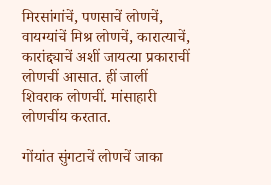मिरसांगांचें, पणसाचें लोणचें, वायग्यांचें मिश्र लोणचें, कारात्याचें, कारांद्द्याचें अशीं जायत्या प्रकाराचीं लोणचीं आसात. हीं जालीं शिवराक लोणचीं. मांसाहारी लोणचींय करतात.

गोंयांत सुंगटाचें लोणचें जाका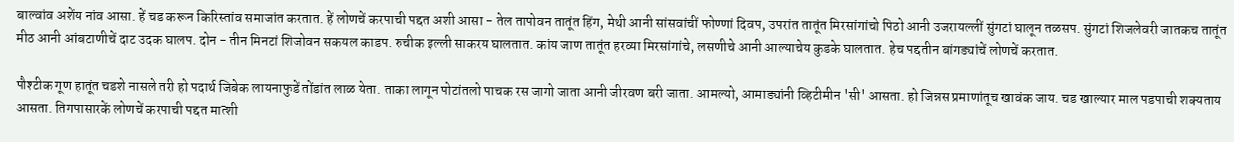बाल्वांव अशेंय नांव आसा. हें चड करून किरिस्तांव समाजांत करतात. हें लोणचें करपाची पद्दत अशी आसा - तेल तापोवन तातूंत हिंग, मेथी आनी सांसवांचीं फोण्णां दिवप, उपरांत तातूंत मिरसांगांचो पिठो आनी उजरायल्लीं सुंगटां घालून तळसप. सुंगटां शिजलेवरी जातकच तातूंत मीठ आनी आंबटाणीचें दाट उदक घालप. दोन - तीन मिनटां शिजोवन सकयल काडप. रुचीक इल्ली साकरय घालतात. कांय जाण तातूंत हरव्या मिरसांगांचे, लसणीचे आनी आल्याचेय कुडके घालतात. हेच पद्दतीन बांगड्यांचें लोणचें करतात.

पौश्टीक गूण हातूंत चडशे नासले तरी हो पदार्थ जिबेक लायनाफुडें तोंडांत लाळ येता. ताका लागून पोटांतलो पाचक रस जागो जाता आनी जीरवण बरी जाता. आमल्यो, आमाड्यांनी व्हिटीमीन 'सी' आसता. हो जिन्नस प्रमाणांतूच खावंक जाय. चड खाल्यार माल पडपाची शक्यताय आसता. तिगपासारकें लोणचें करपाची पद्दत मात्शी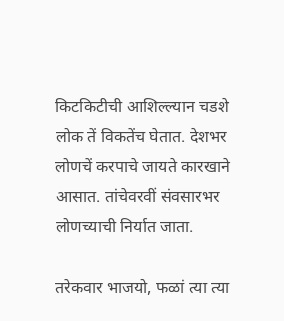किटकिटीची आशिल्ल्यान चडशे लोक तें विकतेंच घेतात. देशभर लोणचें करपाचे जायते कारखाने आसात. तांचेवरवीं संवसारभर लोणच्याची निर्यात जाता.

तरेकवार भाजयो, फळां त्या त्या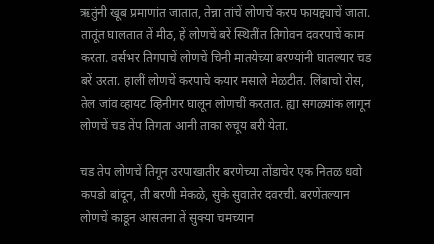ऋतुंनी खूब प्रमाणांत जातात, तेन्ना तांचें लोणचें करप फायद्द्याचें जाता. तातूंत घालतात तें मीठ, हें लोणचें बरें स्थितींत तिगोवन दवरपाचें काम करता. वर्सभर तिगपाचें लोणचें चिनी मातयेच्या बरण्यांनी घातल्यार चड बरें उरता. हालीं लोणचें करपाचे कयार मसाले मेळटीत. लिंबाचो रोस, तेल जांव व्हायट व्हिनीगर घालून लोणचीं करतात. ह्या सगळ्यांक लागून लोणचें चड तेंप तिगता आनी ताका रुचूय बरी येता.

चड तेप लोणचें तिगून उरपाखातीर बरणेच्या तोंडाचेर एक नितळ धवो कपडो बांदून, ती बरणी मेकळे, सुके सुवातेर दवरची. बरणेंतल्यान लोणचें काडून आसतना तें सुक्या चमच्यान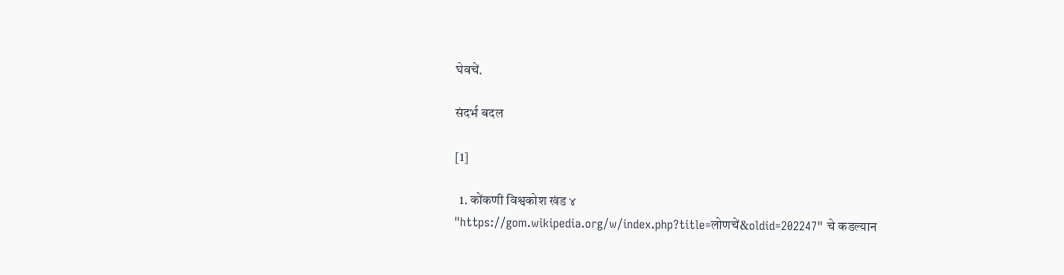घेवचें.

संदर्भ बदल

[1]

  1. कोंकणी विश्वकोश खंड ४
"https://gom.wikipedia.org/w/index.php?title=लोणचें&oldid=202247" चे कडल्यान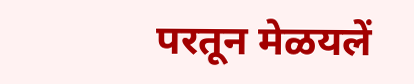परतून मेळयलें